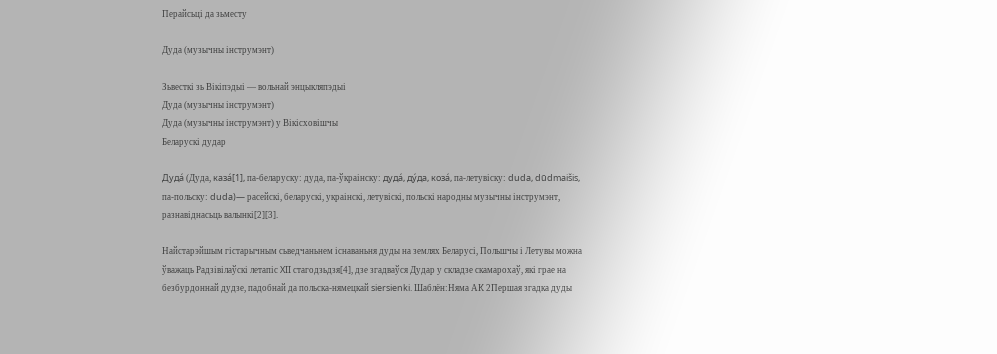Перайсьці да зьместу

Дуда (музычны інструмэнт)

Зьвесткі зь Вікіпэдыі — вольнай энцыкляпэдыі
Дуда (музычны інструмэнт)
Дуда (музычны інструмэнт) у Вікісховішчы
Беларускі дудар

Дуда́ (Дуда, каза́[1], па-беларуску: дуда, па-ўкраінску: дуда́, ду́да, коза́, па-летувіску: duda, dūdmaišis, па-польску: duda)— расейскі, беларускі, украінскі, летувіскі, польскі народны музычны інструмэнт, разнавіднасьць валынкі[2][3].

Найстарэйшым гістарычным сьведчаньнем існаваньня дуды на землях Беларусі, Польшчы і Летувы можна ўважаць Радзівілаўскі летапіс XII стагодзьдзя[4], дзе згадваўся Дудар у складзе скамарохаў, які грае на безбурдоннай дудзе, падобнай да польска-нямецкай siersienki. Шаблён:Няма АК 2Першая згадка дуды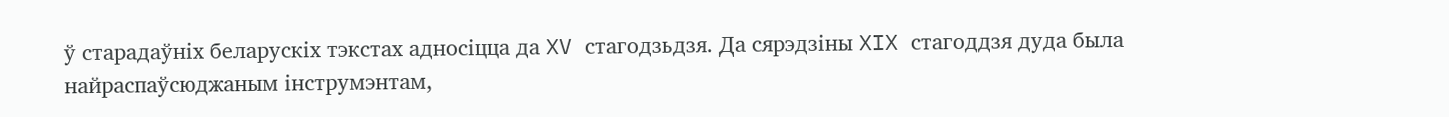ў старадаўніх беларускіх тэкстах адносіцца да XV стагодзьдзя. Да сярэдзіны XIX стагоддзя дуда была найраспаўсюджаным інструмэнтам,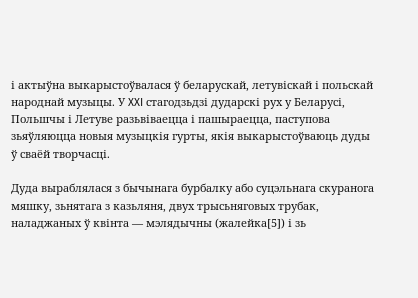і актыўна выкарыстоўвалася ў беларускай, летувіскай і польскай народнай музыцы. У XXI стагодзьдзі дударскі рух у Беларусі, Польшчы і Летуве разьвіваецца і пашыраецца, паступова зьяўляюцца новыя музыцкія гурты, якія выкарыстоўваюць дуды ў сваёй творчасці.

Дуда выраблялася з бычынага бурбалку або суцэльнага скуранога мяшку, зьнятага з казьляня, двух трысьняговых трубак, наладжаных ў квінта — мэлядычны (жалейка[5]) і зь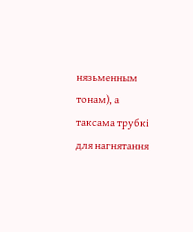нязьменным тонам), а таксама трубкі для нагнятання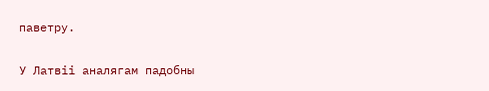паветру.

У Латвіі аналягам падобны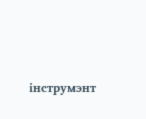інструмэнт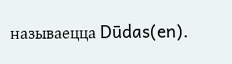называецца Dūdas(en).